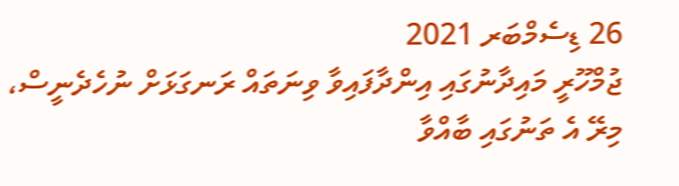26 ޑިސެމްބަރ 2021
ޖުމްހޫރީ މައިދާނުގައި އިންދާފައިވާ ވިނަތައް ރަނގަޅަށް ނުހެދެނީސް، މިރޭ އެ ތަނުގައި ބާއްވާ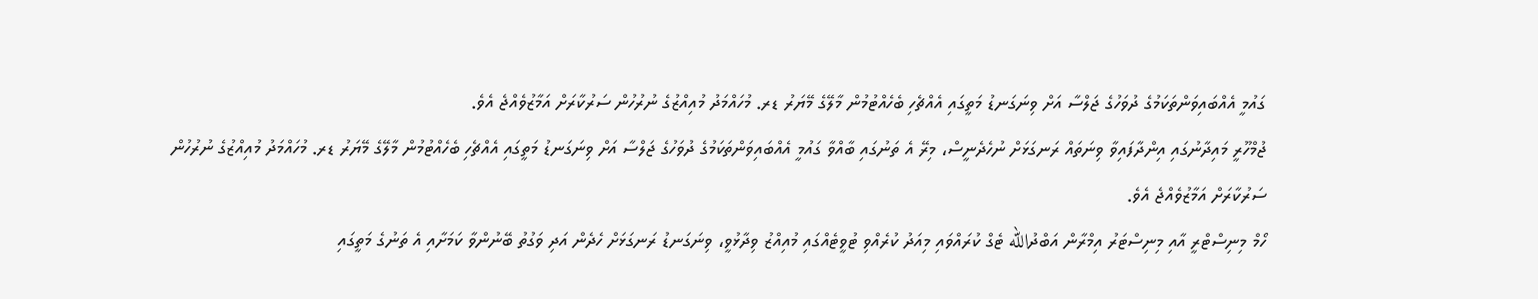ގައުމީ އެއްބައިވަންތަކަމުގެ ދުވަހުގެ ޖަލްސާ އަށް ވިނަގަނޑު މަތީގައި އެއްޗެހި ބެހެއްޓުމުން މާލޭގެ މޭޔަރު ޑރ. މުހައްމަދު މުއިއްޒުގެ ނުރުހުން ސަރުކާރަށް އަމާޒުވެއްޖެ އެވެ.
ޖުމްހޫރީ މައިދާނުގައި އިންދާފައިވާ ވިނަތައް ރަނގަޅަށް ނުހެދެނީސް، މިރޭ އެ ތަނުގައި ބާއްވާ ގައުމީ އެއްބައިވަންތަކަމުގެ ދުވަހުގެ ޖަލްސާ އަށް ވިނަގަނޑު މަތީގައި އެއްޗެހި ބެހެއްޓުމުން މާލޭގެ މޭޔަރު ޑރ. މުހައްމަދު މުއިއްޒުގެ ނުރުހުން ސަރުކާރަށް އަމާޒުވެއްޖެ އެވެ.
ހޯމް މިނިސްޓްރީ އާއި މިނިސްޓަރު އިމްރާން އަބްދުالله ޓެގް ކުރައްވައި މިއަދު ކުރެއްވި ޓުވީޓެއްގައި މުއިއްޒު ވިދާޅުވީ، ވިނަގަނޑު ރަނގަޅަށް ހެދެން އަދި ވަގުތު ބޭނުންވާ ކަމަށާއި އެ ތަނުގެ މަތީގައި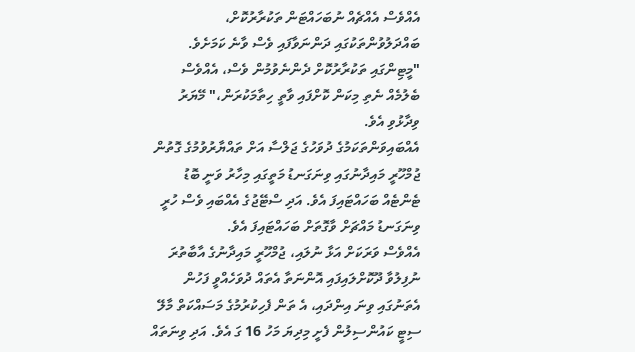އެއްވެސް އެއްޗެއް ނުބަހައްޓަން ތަކުރާރުކޮށް، ބައްދަލުވުންތަކުގައި ދަންނަވާފައި ވެސް ވާނެ ކަމަށެވެ.
"މީޓިންގައި ތަކުރާރުކޮށް ދެންނެވުމުން ވެސް، އެއްވެސް ބެލުމެއް ނެތި މިކަން ކޮށްފައި ވާތީ ހިތާމަކުރަން،" މޭޔަރު ވިދާޅުވި އެވެ.
އެއްބައިވަންތަކަމުގެ ދުވަހުގެ ޖަލްސާ އަށް ތައްޔާރުވުމުގެ ގޮތުން ޖުމްހޫރީ މައިދާނުގައި ވިނަގަނޑު މަތީގައި މިހާރު ވަނީ ބޮޑު ޓެންޓެއް ބަހައްޓައިފަ އެވެ. އަދި ސްޓޭޖުގެ އެއްބައި ވެސް ހުރީ ވިނަގަނޑު މައްޗަށް ވާގޮތަށް ބަހައްޓައިފަ އެވެ.
އެއްވެސް ވަރަކަށް އަޅާ ނުލައި، ޖުމްހޫރީ މައިދާނުގެ އާބާތުރަ ނުފިލުވާ ދޫކޮށްލައިފައި އޮންނަތާ އެތައް ދުވަހެއްވީ ފަހުން އެތަނުގައި ވިނަ އިންދައި، އެ ތަން ފެހިކުރުމުގެ މަސައްކަތް މާލޭ ސިޓީ ކައުންސިލުން ފެށީ މިދިޔަ މަހު 16 ގަ އެވެ. އަދި ވިނަތައް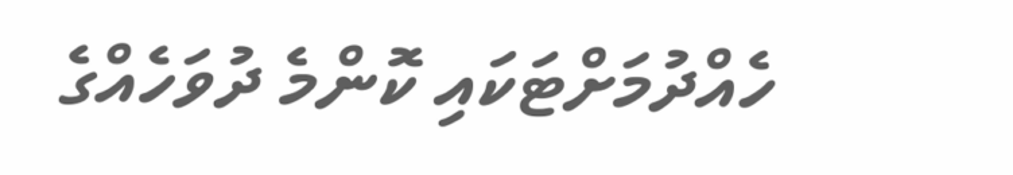ހެއްދުމަށްޓަކައި ކޮންމެ ދުވަހެއްގެ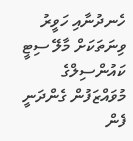ހެނދުނާއި ހަވީރު ވިނަތަކަށް މާލޭ ސިޓީ ކައުންސިލްގެ މުވައްޒަފުން ގެންދަނީ ފެން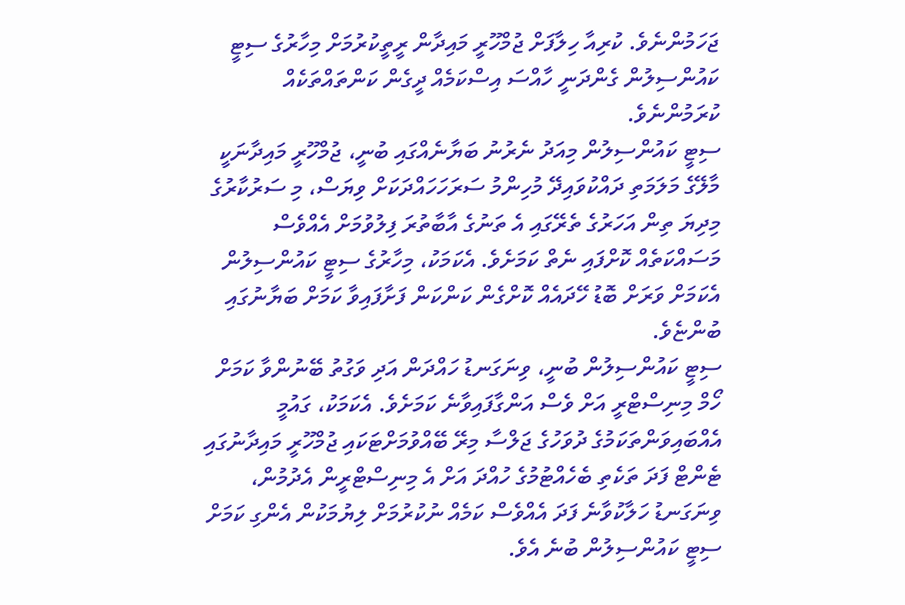ޖަހަމުންނެވެ. ކުރިއާ ހިލާފަށް ޖުމްހޫރީ މައިދާން ރީތީކުރުމަށް މިހާރުގެ ސިޓީ ކައުންސިލުން ގެންދަނީ ހާއްސަ އިސްކަމެއް ދީގެން ކަންތައްތަކެއް ކުރަމުންނެވެ.
ސިޓީ ކައުންސިލުން މިއަދު ނެރުނު ބަޔާނެއްގައި ބުނީ، ޖުމްހޫރީ މައިދާނަކީ މާލޭގެ މަލަމަތި ދައްކުވައިދޭ މުހިންމު ސަރަހަހައްދަކަށް ވިޔަސް، މި ސަރުކާރުގެ މިދިޔަ ތިން އަހަރުގެ ތެރޭގައި އެ ތަނުގެ އާބާތުރަ ފިލުވުމަށް އެއްވެސް މަސައްކަތެއް ކޮށްފައި ނެތް ކަމަށެވެ. އެކަމަކު، މިހާރުގެ ސިޓީ ކައުންސިލުން އެކަމަށް ވަރަށް ބޮޑު ހޭދައެއް ކޮށްގެން ކަންކަން ފަށާފައިވާ ކަމަށް ބަޔާނުގައި ބުންޏެވެ.
ސިޓީ ކައުންސިލުން ބުނީ، ވިނަގަނޑު ހައްދަން އަދި ވަގުތު ބޭނުންވާ ކަމަށް ހޯމް މިނިސްޓްރީ އަށް ވެސް އަންގާފައިވާނެ ކަމަށެވެ. އެކަމަކު، ގައުމީ އެއްބައިވަންތަކަމުގެ ދުވަހުގެ ޖަލްސާ މިރޭ ބޭއްވުމަށްޓަކައި ޖުމްހޫރީ މައިދާނުގައި ޓެންޓް ފަދަ ތަކެތި ބެހެއްޓުމުގެ ހުއްދަ އަށް އެ މިނިސްޓްރީން އެދުމުން، ވިނަގަނޑު ހަލާކުވާނެ ފަދަ އެއްވެސް ކަމެއް ނުކުރުމަށް ލިޔުމަކުން އެންގި ކަމަށް ސިޓީ ކައުންސިލުން ބުނެ އެވެ.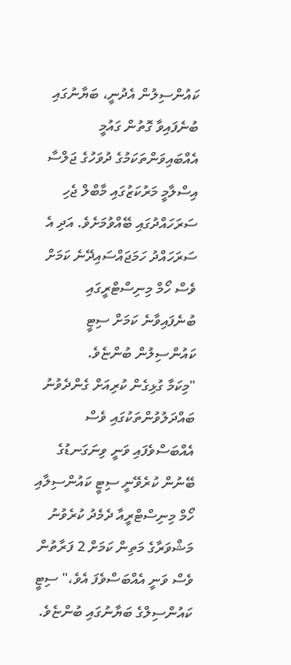ކައުންސިލުން އެދުނީ، ބަޔާނުގައި ބުނެފައިވާ ގޮތުން ގައުމީ އެއްބައިވަންތަކަމުގެ ދުވަހުގެ ޖަލްސާ އިސްލާމީ މަރުކަޒުގައި މާބްލް ޖެހި ސަރަހައްދުގައި ބޭއްވުމަށެވެ. އަދި އެ ސަރަހައްދު ހަމަޖައްސައިދޭނެ ކަމަށް ވެސް ހޯމް މިނިސްޓްރީގައި ބުނެފައިވާނެ ކަމަށް ސިޓީ ކައުންސިލުން ބުންޏެވެ.
"މިކަމާ ގުޅިގެން ކުރިއަށް ގެންދެވުނު ބައްދަލުވުންތަކުގައި ވެސް އެއްބަސްވެފައި ވަނީ ވިނަގަނޑުގެ ބޭނުން ކުރެވޭނީ ސިޓީ ކައުންސިލާއި ހޯމް މިނިސްޓްރީއާ ދެމެދު ކުރެވުނު މަޝްވަރާގެ މަތިން ކަމަށް 2 ފަރާތުން ވެސް ވަނީ އެއްބަސްވެފަ އެވެ،" ސިޓީ ކައުންސިލްގެ ބަޔާނުގައި ބުންޏެވެ.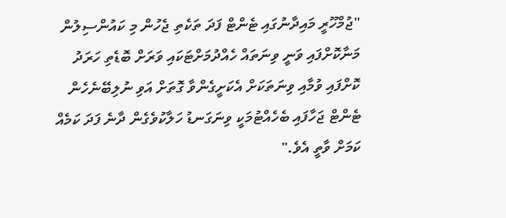"ޖުމްހޫރީ މައިދާނުގައި ޓެންޓް ފަދަ ތަކެތި ޖެހުން މި ކައުންސިލުން މަނާކޮށްފައި ވަނީ ވިނަތައް ހެއްދުމަށްޓަކައި ވަރަށް ބޮޑެތި ހަރަދު ކޮށްފައި ވުމާއި ވިނަތަކަށް އެކަށީގެންވާ ގޮތަށް އަވި ނުލިބޭނެހެން ޓެންޓް ޖަހާފައި ބެހެއްޓުމަކީ ވިނަގަނޑު ހަލާކުވެގެން ދާނެ ފަދަ ކަމެއް ކަމަށް ވާތީ އެވެ."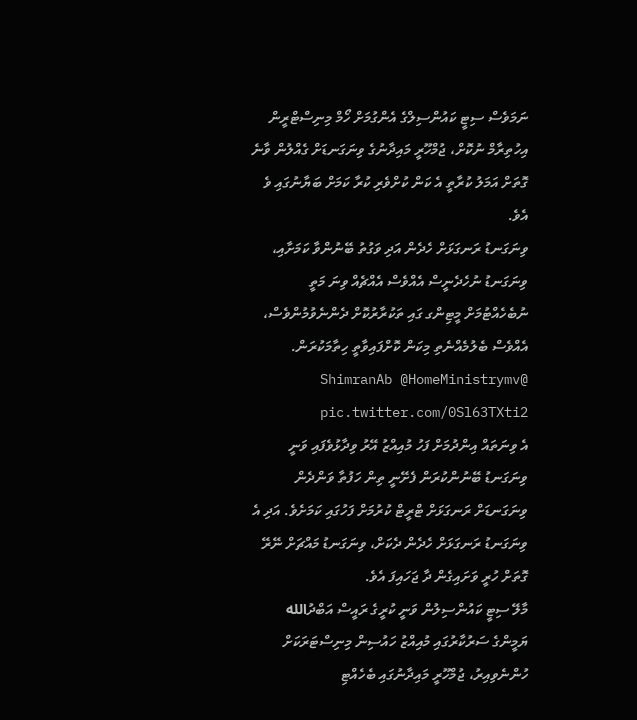ނަމަވެސް ސިޓީ ކައުންސިލްގެ އެންގުމަށް ހޯމް މިނިސްޓްރީން އިހުތިރާމް ނުކޮށް، ޖުމްހޫރީ މައިދާނުގެ ވިނަގަނޑަށް ގެއްލުން ވާނެ ގޮތަށް އަމަލު ކުރާތީ އެ ކަން ކުށްވެރި ކުރާ ކަމަށް ބަޔާނުގައި ވެ އެވެ.
ވިނަގަނޑު ރަނގަޅަށް ހެދެން އަދި ވަގުތު ބޭނުންވާ ކަމަށާއި، ވިނަގަނޑު ނުހެދެނީސް އެއްވެސް އެއްޗެއް ވިނަ މަތީ ނުބެހެއްޓުމަށް މީޓިންގ ގައި ތަކުރާރުކޮށް ދެންނެވުމުންވެސް، އެއްވެސް ބެލުމެއްނެތި މިކަން ކޮށްފައިވާތީ ހިތާމަކުރަން. @ShimranAb @HomeMinistrymv pic.twitter.com/0Sl63TXti2
އެ ވިނަތައް އިންދުމަށް ފަހު މުއިއްޒު އޭރު ވިދާޅުވެފައި ވަނީ ވިނަގަނޑު ބޭނުންކުރަން ފެށޭނީ ތިން ހަފުތާ ވަންދެން ވިނަގަނޑަށް ރަނގަޅަށް ޓްރީޓް ކުރުމަށް ފަހުގައި ކަމަށެވެ. އަދި އެ ވިނަގަނޑު ރަނގަޅަށް ހެދެން ދެކަށް، ވިނަގަނޑު މައްޗަށް ނޭރޭ ގޮތަށް ހުރީ ވަށައިގެން ދާ ޖަހައިފަ އެވެ.
މާލޭ ސިޓީ ކައުންސިލުން ވަނީ ކުރީގެ ރައީސް އަބްދުالله ޔަމީންގެ ސަރުކާރުގައި މުއިއްޒު ހައުސިން މިނިސްޓަރަކަށް ހުންނެވިއިރު، ޖުމްހޫރީ މައިދާނުގައި ބެހެއްޓި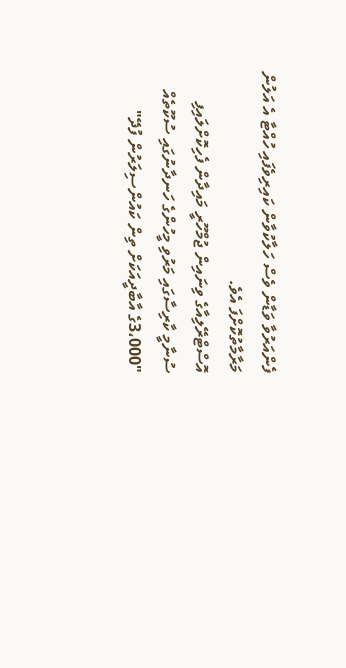ފެންއަރުވާ ވަޑާން ވެސް ހަލާކުވާން ކައިރިވެފައި ހުއްޓާ އެ އަލުން މަރާމާތުކޮށްފަ އެވެ.
އޮސްޓްރޭލިއާގެ ވިނައިން ޖުމްހޫރީ މައިދާން ފެހިކޮށްލައިފި
ސުނާމީ ކާރިސާގައި މަރުވި މީހުންގެ ހަނދާނުގައި ސުކޫތެއް
"3،000ގެ އާބާދީއަކަށް ތިން ކައުންސިލަރުން ފުދޭ"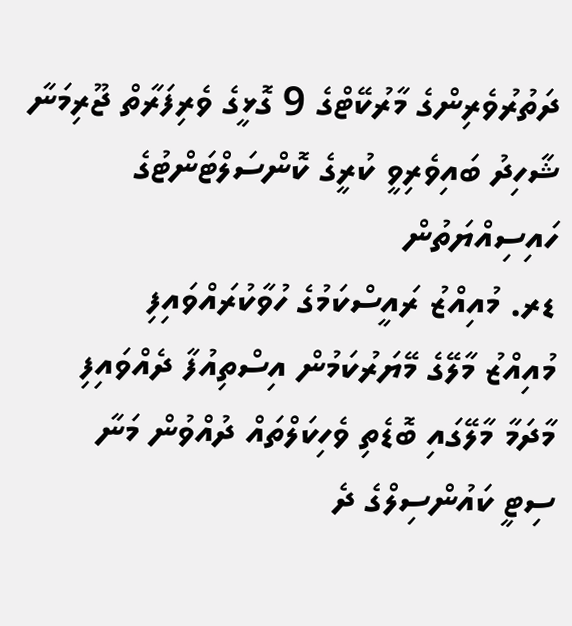ދަތުރުވެރިންގެ މާރުކޭޓްގެ 9 ގޮޅީގެ ވެރިފަރާތް ޖޫރިމަނާ
ޝާހިދު ބައިވެރިވީ ކުރީގެ ކޮންސަލްޓަންޓުގެ ހައިސިއްޔަތުން
ޑރ. މުއިއްޒު ރައީސްކަމުގެ ހުވާކުރައްވައިފި
މުއިއްޒު މާލޭގެ މޭޔަރުކަމުން އިސްތިއުފާ ދެއްވައިފި
މާދަމާ މާލޭގައި ބޮޑެތި ވެހިކަލްތައް ދުއްވުން މަނާ
ސިޓީ ކައުންސިލްގެ ދެ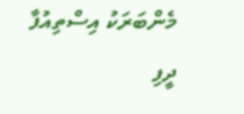މެންބަރަކު އިސްތިއުފާ ދީފި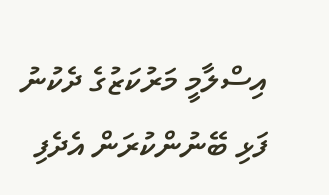އިސްލާމީ މަރުކަޒުގެ ދެކުނު ފަޅި ބޭނުންކުރަން އެދެފި